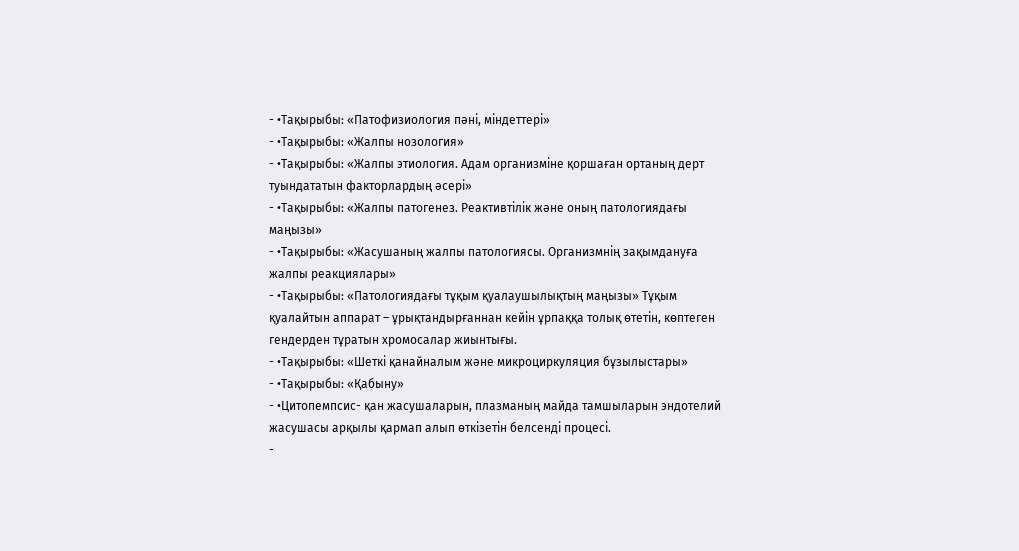- •Тақырыбы: «Патофизиология пәні, міндеттері»
- •Тақырыбы: «Жалпы нозология»
- •Тақырыбы: «Жалпы этиология. Адам организміне қоршаған ортаның дерт туындататын факторлардың әсері»
- •Тақырыбы: «Жалпы патогенез. Реактивтілік және оның патологиядағы маңызы»
- •Тақырыбы: «Жасушаның жалпы патологиясы. Организмнің зақымдануға жалпы реакциялары»
- •Тақырыбы: «Патологиядағы тұқым қуалаушылықтың маңызы» Тұқым қуалайтын аппарат – ұрықтандырғаннан кейiн ұрпаққа толық өтетiн, көптеген гендерден тұратын хромосалар жиынтығы.
- •Тақырыбы: «Шеткі қанайналым және микроциркуляция бұзылыстары»
- •Тақырыбы: «Қабыну»
- •Цитопемпсис- қан жасушаларын, плазманың майда тамшыларын эндотелий жасушасы арқылы қармап алып өткiзетiн белсендi процесi.
-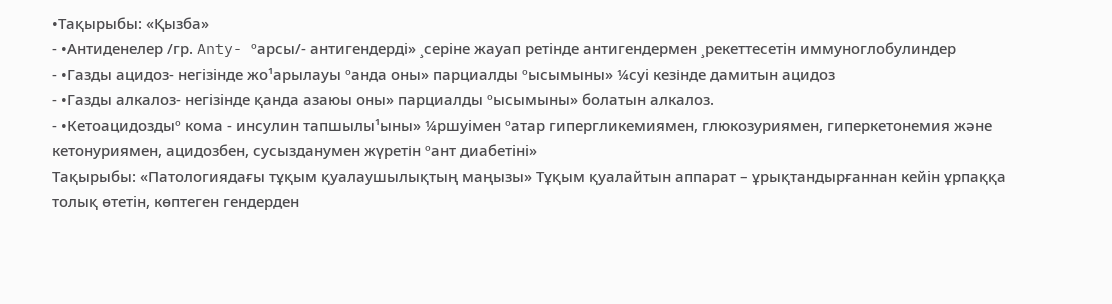•Тақырыбы: «Қызба»
- •Антиденелер /гр. Anty- ºарсы/- антигендердi» ¸серiне жауап ретiнде антигендермен ¸рекеттесетiн иммуноглобулиндер
- •Газды ацидоз- негiзiнде жо¹арылауы ºанда оны» парциалды ºысымыны» ¼суi кезінде дамитын ацидоз
- •Газды алкалоз- негiзiнде қанда азаюы оны» парциалды ºысымыны» болатын алкалоз.
- •Кетоацидоздыº кома - инсулин тапшылы¹ыны» ¼ршуiмен ºатар гипергликемиямен, глюкозуриямен, гиперкетонемия және кетонуриямен, ацидозбен, сусызданумен жүретін ºант диабетiнi»
Тақырыбы: «Патологиядағы тұқым қуалаушылықтың маңызы» Тұқым қуалайтын аппарат – ұрықтандырғаннан кейiн ұрпаққа толық өтетiн, көптеген гендерден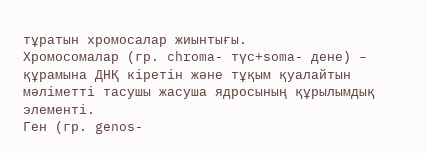тұратын хромосалар жиынтығы.
Хромосомалар (гр. chroma- түс+soma- дене) – құрамына ДНҚ кiретiн және тұқым қуалайтын мәлiметтi тасушы жасуша ядросының құрылымдық элементi.
Ген (гр. genos-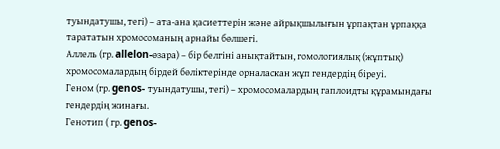туындатушы, тегi) – ата-ана қасиеттерiн және айрықшылығын ұрпақтан ұрпаққа тарататын хромосоманың арнайы бөлшегi.
Аллель (гр. allelon-өзара) – бiр белгiнi анықтайтын, гомологиялық (жұптық) хромосомалардың бiрдей бөлiктерiнде орналаскан жұп гендердiң бiреуi.
Геном (гр. genos- туындатушы, тегi) – хромосомалардың гаплоидты құрамындағы гендердiң жинағы.
Генотип ( гр. genos-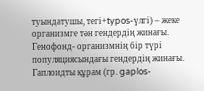туындатушы, тегi+typos-үлгi) – жеке организмге тән гендердiң жинағы.
Генофонд- организмнiң бiр түрi популяциясындағы гендердiң жинағы.
Гаплоидты құрам (гр. gaplos-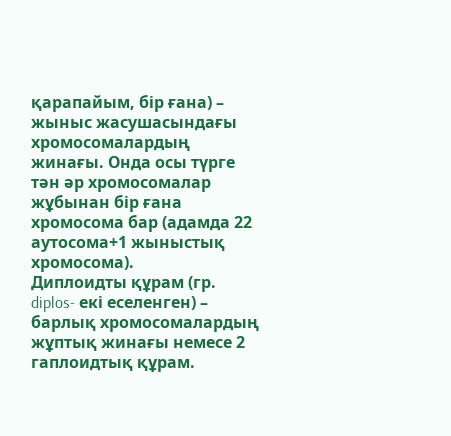қарапайым, бiр ғана) – жыныс жасушасындағы хромосомалардың жинағы. Онда осы түрге тән әр хромосомалар жұбынан бiр ғана хромосома бар (адамда 22 аутосома+1 жыныстық хромосома).
Диплоидты құрам (гр. diplos- екi еселенген) – барлық хромосомалардың жұптық жинағы немесе 2 гаплоидтық құрам.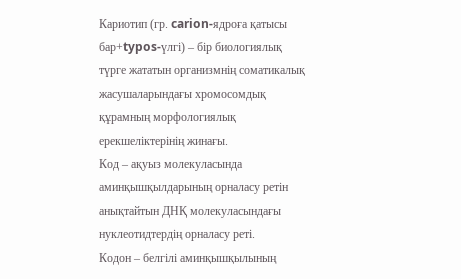Кариотип (гр. carion-ядроға қатысы бар+typos-үлгi) – бiр биологиялық түрге жататын организмнiң соматикалық жасушаларындағы хромосомдық құрамның морфологиялық ерекшелiктерiнiң жинағы.
Код – ақуыз молекуласында аминқышқылдарының орналасу ретiн анықтайтын ДНҚ молекуласындағы нуклеотидтердiң орналасу ретi.
Кодон – белгiлi аминқышқылының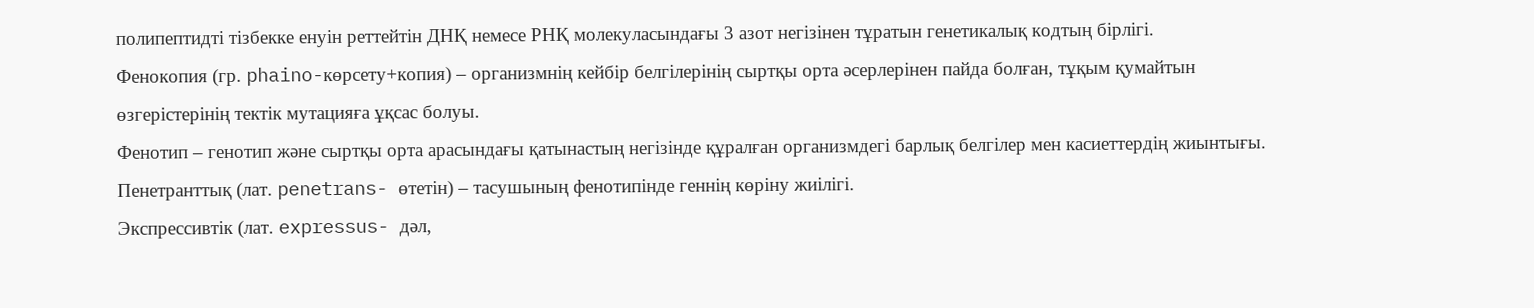полипептидтi тiзбекке енуiн реттейтiн ДНҚ немесе РНҚ молекуласындағы 3 азот негiзiнен тұратын генетикалық кодтың бiрлiгi.
Фенокопия (гр. phaino-көрсету+копия) – организмнiң кейбір белгілерінің сыртқы орта әсерлерiнен пайда болған, тұқым қумайтын өзгерiстерiнiң тектiк мутацияға ұқсас болуы.
Фенотип – генотип және сыртқы орта арасындағы қатынастың негiзiнде құралған организмдегi барлық белгiлер мен касиеттердiң жиынтығы.
Пенетранттық (лат. penetrans- өтетiн) – тасушының фенотипiнде геннiң көрiну жиiлiгi.
Экспрессивтiк (лат. expressus- дәл,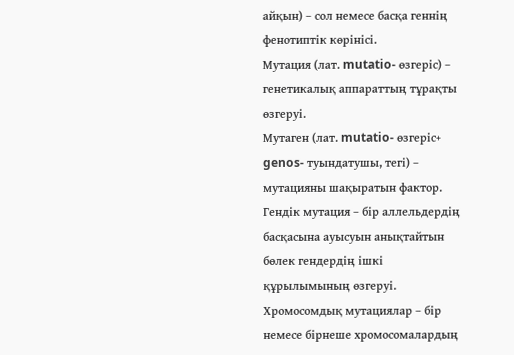айқын) – сол немесе басқа геннiң фенотиптiк көрiнiсi.
Мутация (лат. mutatio- өзгерiс) – генетикалық аппараттың тұрақты өзгеруi.
Мутаген (лат. mutatio- өзгерiс+ genos- туындатушы, тегi) – мутацияны шақыратын фактор.
Гендiк мутация – бiр аллельдердiң басқасына ауысуын анықтайтын бөлек гендердiң iшкi құрылымының өзгеруi.
Хромосомдық мутациялар – бiр немесе бiрнеше хромосомалардың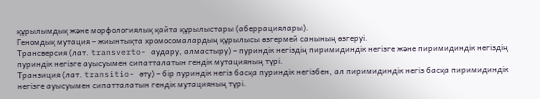құрылымдық және морфологиялық қайта құрылыстары (аберрациялары).
Геномдық мутация – жиынтықта хромосомалардың құрылысы өзгермей санының өзгеруi.
Трансверсия (лат. transverto- аудару, алмастыру) – пуриндiк негiздiң пиримидиндiк негiзге және пиримидиндiк негiздiң пуриндiк негiзге ауысуымен сипатталатын гендiк мутацияның түрi.
Транзиция (лат. transitio- өту) – бiр пуриндiк негiз басқа пуриндiк негiзбен, ал пиримидиндiк негiз басқа пиримидиндiк негiзге ауысуымен сипатталатын гендiк мутацияның түрi.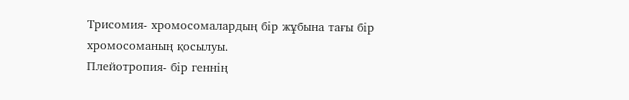Трисомия- хромосомалардың бiр жұбына тағы бiр хромосоманың қосылуы.
Плейотропия- бiр геннiң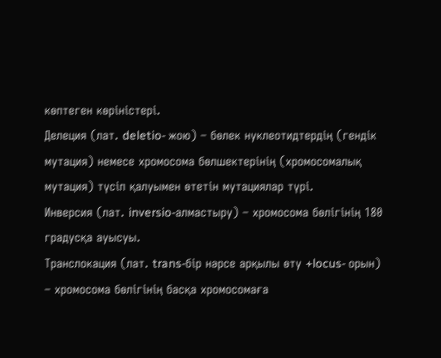көптеген көрiнiстерi.
Делеция (лат. deletio- жою) – бөлек нуклеотидтердiң (гендiк мутация) немесе хромосома бөлшектерiнiң (хромосомалық мутация) түсiп қалуымен өтетiн мутациялар түрi.
Инверсия (лат. inversio-алмастыру) – хромосома бөлiгiнiң 180 градусқа ауысуы.
Транслокация (лат. trans-бiр нәрсе арқылы өту +locus- орын) – хромосома бөлiгiнiң басқа хромосомаға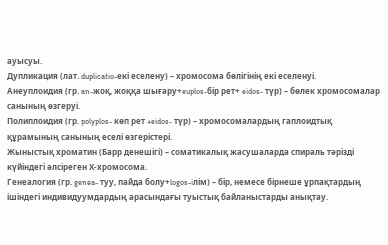ауысуы.
Дупликация (лат. duplicatio-екi еселену) – хромосома бөлiгiнiң екi еселенуi.
Анеуплоидия (гр. an-жоқ, жоққа шығару+euplos-бiр рет+ eidos- түр) – бөлек хромосомалар санының өзгеруi.
Полиплоидия (гр. polyplos- көп рет +eidos- түр) – хромосомалардың гаплоидтық құрамының санының еселi өзгерiстерi.
Жыныстық хроматин (Барр денешiгi) – соматикалық жасушаларда спираль тәрiздi күйiндегi әлсiреген Х-хромосома.
Генеалогия (гр. genea- туу, пайда болу+logos-iлiм) – бiр, немесе бiрнеше ұрпақтардың iшiндегi индивидуумдардың арасындағы туыстық байланыстарды анықтау.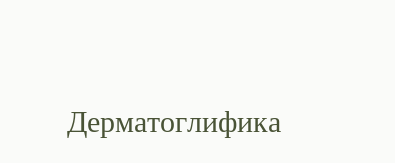Дерматоглифика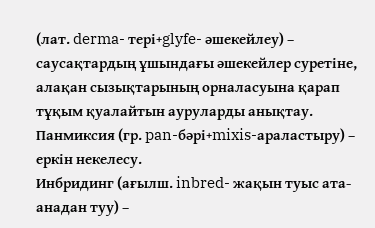(лат. derma- терi+glyfe- әшекейлеу) – саусақтардың ұшындағы әшекейлер суретiне, алақан сызықтарының орналасуына қарап тұқым қуалайтын ауруларды анықтау.
Панмиксия (гр. pan-бәрi+mixis-араластыру) – еркiн некелесу.
Инбридинг (ағылш. inbred- жақын туыс ата-анадан туу) –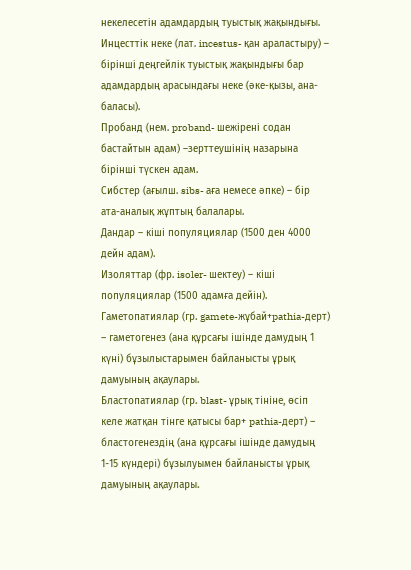некелесетiн адамдардың туыстық жақындығы.
Инцесттiк неке (лат. incestus- қан араластыру) – бiрiншi деңгейлiк туыстық жақындығы бар адамдардың арасындағы неке (әке-қызы, ана-баласы).
Пробанд (нем. proband- шежiренi содан бастайтын адам) –зерттеушiнiң назарына бiрiншi түскен адам.
Сибстер (ағылш. sibs- аға немесе әпке) – бiр ата-аналық жұптың балалары.
Дандар – кiшi популяциялар (1500 ден 4000 дейн адам).
Изоляттар (фр. isoler- шектеу) – кiшi популяциялар (1500 адамға дейiн).
Гаметопатиялар (гр. gamete-жұбай+pathia-дерт) – гаметогенез (ана құрсағы iшiнде дамудың 1 күнi) бұзылыстарымен байланысты ұрық дамуының ақаулары.
Бластопатиялар (гр. blast- ұрық тiнiне, өсiп келе жатқан тiнге қатысы бар+ pathia-дерт) – бластогенездiң (ана құрсағы iшiнде дамудың 1-15 күндерi) бұзылуымен байланысты ұрық дамуының ақаулары.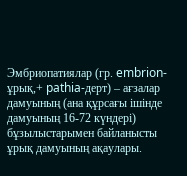Эмбриопатиялар (гр. embrion-ұрық,+ pathia-дерт) – ағзалар дамуының (ана құрсағы iшiнде дамуының 16-72 күндерi) бұзылыстарымен байланысты ұрық дамуының ақаулары.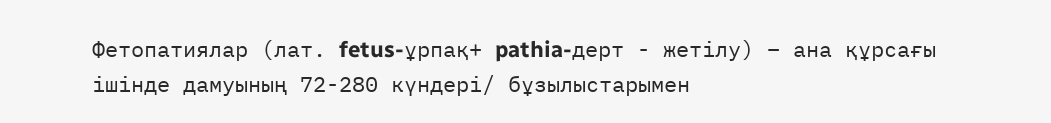Фетопатиялар (лат. fetus-ұрпақ+ pathia-дерт - жетiлу) – ана құрсағы iшiнде дамуының 72-280 күндерi/ бұзылыстарымен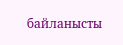байланысты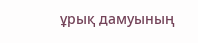ұрық дамуының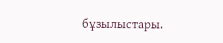бұзылыстары.